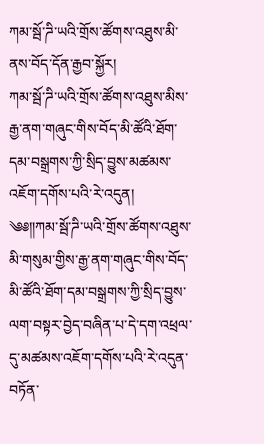ཀམ་སྦོ་ཌི་ཡའི་གྲོས་ཚོགས་འཐུས་མི་ནས་བོད་དོན་རྒྱབ་སྐྱོར།
ཀམ་སྦོ་ཌི་ཡའི་གྲོས་ཚོགས་འཐུས་མིས་རྒྱ་ནག་གཞུང་གིས་བོད་མི་ཚོའི་ཐོག་དམ་བསྒྲགས་ཀྱི་སྲིད་བྱུས་མཚམས་འཇོག་དགོས་པའི་རེ་འདུན།
༄༅༎ཀམ་སྦོ་ཌི་ཡའི་གྲོས་ཚོགས་འཐུས་མི་གསུམ་གྱིས་རྒྱ་ནག་གཞུང་གིས་བོད་མི་ཚོའི་ཐོག་དམ་བསྒྲགས་ཀྱི་སྲིད་བྱུས་ལག་བསྟར་བྱེད་བཞིན་པ་དེ་དག་འཕྲལ་དུ་མཚམས་འཇོག་དགོས་པའི་རེ་འདུན་བཏོན་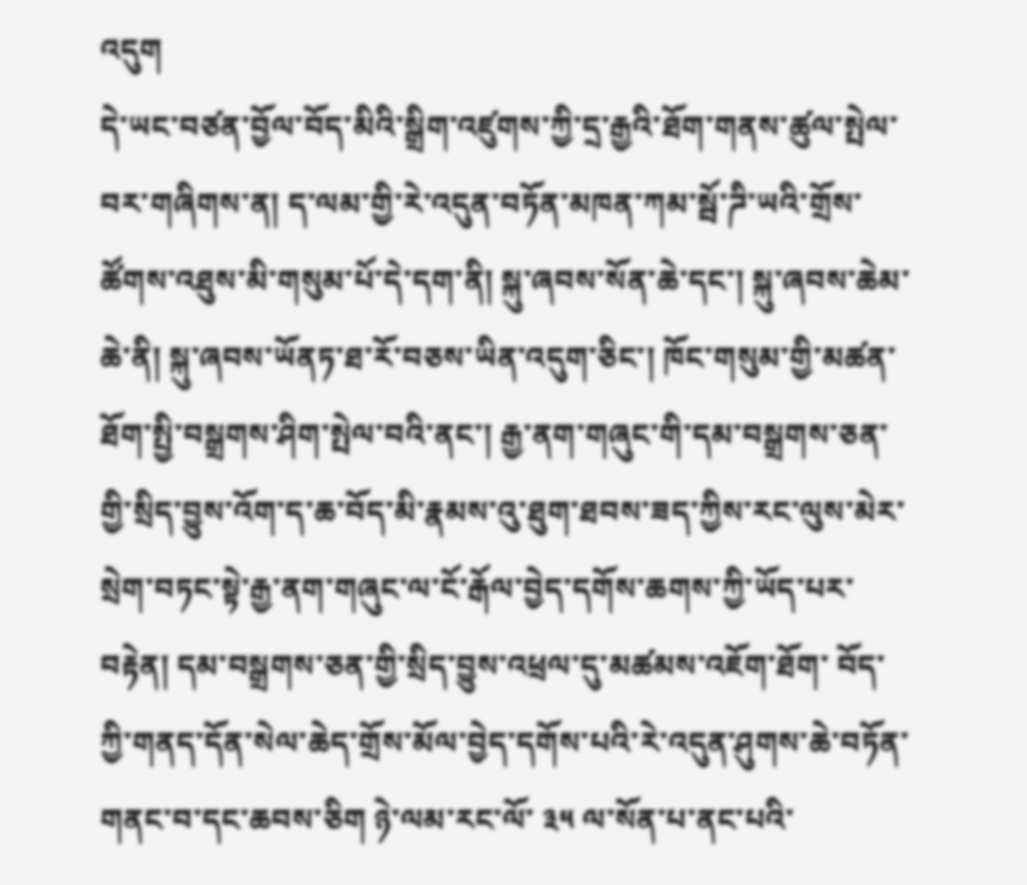འདུག
དེ་ཡང་བཙན་བྱོལ་བོད་མིའི་སྒྲིག་འཛུགས་ཀྱི་དྲ་རྒྱའི་ཐོག་གནས་ཚུལ་སྤེལ་བར་གཞིགས་ན། ད་ལམ་གྱི་རེ་འདུན་བཏོན་མཁན་ཀམ་སྦོ་ཌི་ཡའི་གྲོས་ཚོགས་འཐུས་མི་གསུམ་པོ་དེ་དག་ནི། སྐུ་ཞབས་སོན་ཆེ་དང་། སྐུ་ཞབས་ཆེམ་ཆེ་ནི། སྐུ་ཞབས་ཡོནཏ་ཐ་རོ་བཅས་ཡིན་འདུག་ཅིང་། ཁོང་གསུམ་གྱི་མཚན་ཐོག་སྤྱི་བསྒྲགས་ཤིག་སྤེལ་བའི་ནང་། རྒྱ་ནག་གཞུང་གི་དམ་བསྒྲགས་ཅན་གྱི་སྲིད་བྱུས་འོག་ད་ཆ་བོད་མི་རྣམས་འུ་ཐུག་ཐབས་ཟད་ཀྱིས་རང་ལུས་མེར་སྲེག་བཏང་སྟེ་རྒྱ་ནག་གཞུང་ལ་ངོ་རྒོལ་བྱེད་དགོས་ཆགས་ཀྱི་ཡོད་པར་བརྟེན། དམ་བསྒྲགས་ཅན་གྱི་སྲིད་བྱུས་འཕྲལ་དུ་མཚམས་འཇོག་ཐོག་ བོད་ཀྱི་གནད་དོན་སེལ་ཆེད་གྲོས་མོལ་བྱེད་དགོས་པའི་རེ་འདུན་ཤུགས་ཆེ་བཏོན་གནང་བ་དང་ཆབས་ཅིག ཉེ་ལམ་རང་ལོ་ ༣༥ ལ་སོན་པ་ནང་པའི་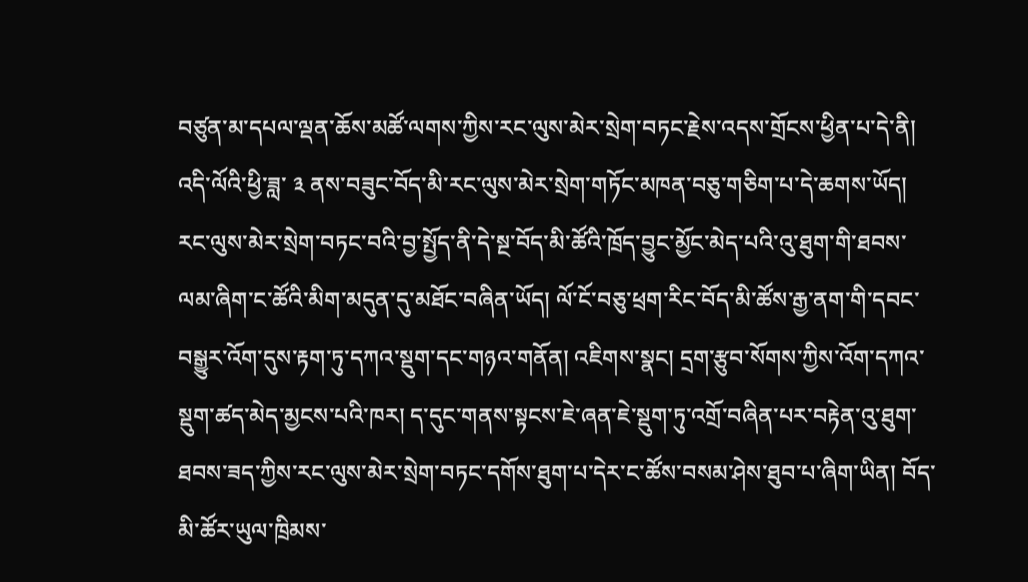བཙུན་མ་དཔལ་ལྡན་ཆོས་མཚོ་ལགས་ཀྱིས་རང་ལུས་མེར་སྲེག་བཏང་རྗེས་འདས་གྲོངས་ཕྱིན་པ་དེ་ནི། འདི་ལོའི་ཕྱི་ཟླ་ ༣ ནས་བཟུང་བོད་མི་རང་ལུས་མེར་སྲེག་གཏོང་མཁན་བཅུ་གཅིག་པ་དེ་ཆགས་ཡོད། རང་ལུས་མེར་སྲེག་བཏང་བའི་བྱ་སྤྱོད་ནི་དེ་སྔ་བོད་མི་ཚོའི་ཁྲོད་བྱུང་མྱོང་མེད་པའི་འུ་ཐུག་གི་ཐབས་ལམ་ཞིག་ང་ཚོའི་མིག་མདུན་དུ་མཐོང་བཞིན་ཡོད། ལོ་ངོ་བཅུ་ཕྲག་རིང་བོད་མི་ཚོས་རྒྱ་ནག་གི་དབང་བསྒྱུར་འོག་དུས་རྟག་ཏུ་དཀའ་སྡུག་དང་གཉའ་གནོན། འཇིགས་སྣང། དྲག་རྩུབ་སོགས་ཀྱིས་འོག་དཀའ་སྡུག་ཚད་མེད་མྱངས་པའི་ཁར། ད་དུང་གནས་སྟངས་ཇེ་ཞན་ཇེ་སྡུག་ཏུ་འགྲོ་བཞིན་པར་བརྟེན་འུ་ཐུག་ཐབས་ཟད་ཀྱིས་རང་ལུས་མེར་སྲེག་བཏང་དགོས་ཐུག་པ་དེར་ང་ཚོས་བསམ་ཤེས་ཐུབ་པ་ཞིག་ཡིན། བོད་མི་ཚོར་ཡུལ་ཁྲིམས་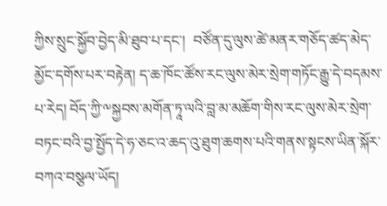ཀྱིས་སྲུང་སྐྱོབ་བྱེད་མི་ཐུབ་པ་དང་།  བཙོན་དུ་ལུས་ཚེ་མནར་གཅོད་ཚད་མེད་མྱོང་དགོས་པར་བརྟེན། ད་ཆ་ཁོང་ཚོས་རང་ལུས་མེར་སྲེག་གཏོང་རྒྱུ་དེ་བདམས་པ་རེད། བོད་ཀྱི་༸སྐྱབས་མགོན་ཏཱ་ལའི་བླ་མ་མཆོག་གིས་རང་ལུས་མེར་སྲེག་བཏང་བའི་བྱ་སྤྱོད་དེ་ཧ་ཅང་འ་ཆད་འུ་ཐུག་ཆགས་པའི་གནས་སྟངས་ཡིན་སྐོར་བཀའ་བསྩལ་ཡོད།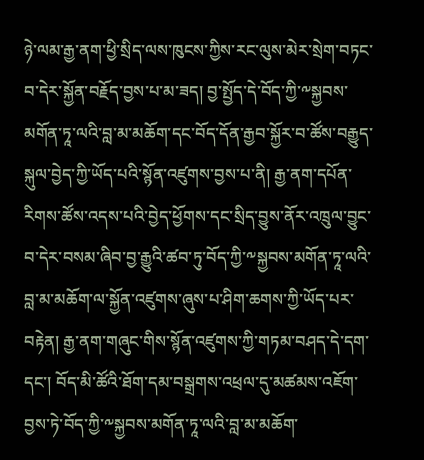ཉེ་ལམ་རྒྱ་ནག་ཕྱི་སྲིད་ལས་ཁུངས་ཀྱིས་རང་ལུས་མེར་སྲེག་བཏང་བ་དེར་སྐྱོན་བརྗོད་བྱས་པ་མ་ཟད། བྱ་སྤྱོད་དེ་བོད་ཀྱི་༸སྐྱབས་མགོན་ཏཱ་ལའི་བླ་མ་མཆོག་དང་བོད་དོན་རྒྱབ་སྐྱོར་བ་ཚོས་བརྒྱུད་སྐུལ་བྱེད་ཀྱི་ཡོད་པའི་སྙོན་འཛུགས་བྱས་པ་ནི། རྒྱ་ནག་དཔོན་རིགས་ཚོས་འདས་པའི་བྱེད་ཕྱོགས་དང་སྲིད་བྱུས་ནོར་འཁྲུལ་བྱུང་བ་དེར་བསམ་ཞིབ་བྱ་རྒྱུའི་ཚབ་ཏུ་བོད་ཀྱི་༸སྐྱབས་མགོན་ཏཱ་ལའི་བླ་མ་མཆོག་ལ་སྐྱོན་འཛུགས་ཞུས་པ་ཤིག་ཆགས་ཀྱི་ཡོད་པར་བརྟེན། རྒྱ་ནག་གཞུང་གིས་སྙོན་འཛུགས་ཀྱི་གཏམ་བཤད་དེ་དག་དང་། བོད་མི་ཚོའི་ཐོག་དམ་བསྒྲགས་འཕྲལ་དུ་མཚམས་འཇོག་བྱས་ཏེ་བོད་ཀྱི་༸སྐྱབས་མགོན་ཏཱ་ལའི་བླ་མ་མཆོག་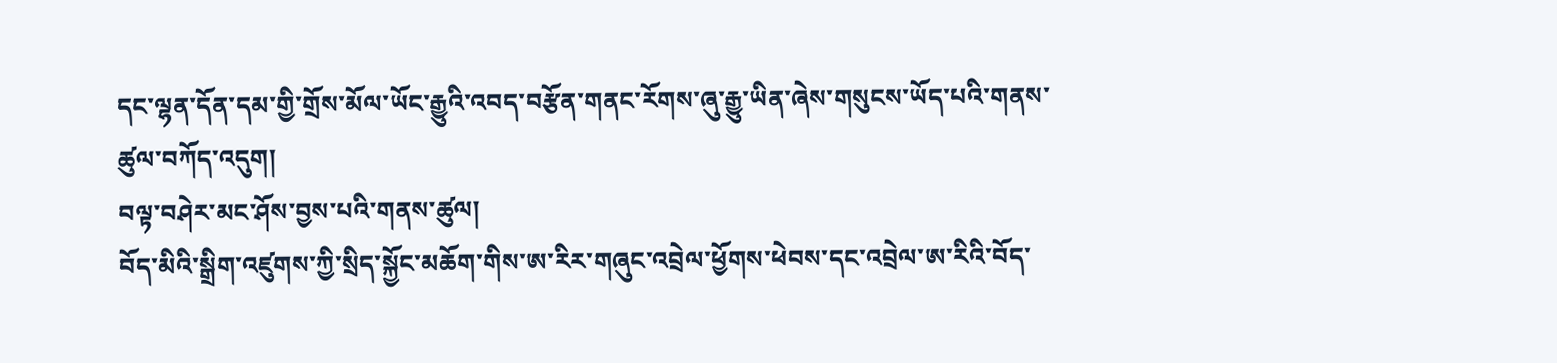དང་ལྷན་དོན་དམ་གྱི་གྲོས་མོལ་ཡོང་རྒྱུའི་འབད་བརྩོན་གནང་རོགས་ཞུ་རྒྱུ་ཡིན་ཞེས་གསུངས་ཡོད་པའི་གནས་ཚུལ་བཀོད་འདུག།
བལྟ་བཤེར་མང་ཤོས་བྱས་པའི་གནས་ཚུལ།
བོད་མིའི་སྒྲིག་འཛུགས་ཀྱི་སྲིད་སྐྱོང་མཆོག་གིས་ཨ་རིར་གཞུང་འབྲེལ་ཕྱོགས་ཕེབས་དང་འབྲེལ་ཨ་རིའི་བོད་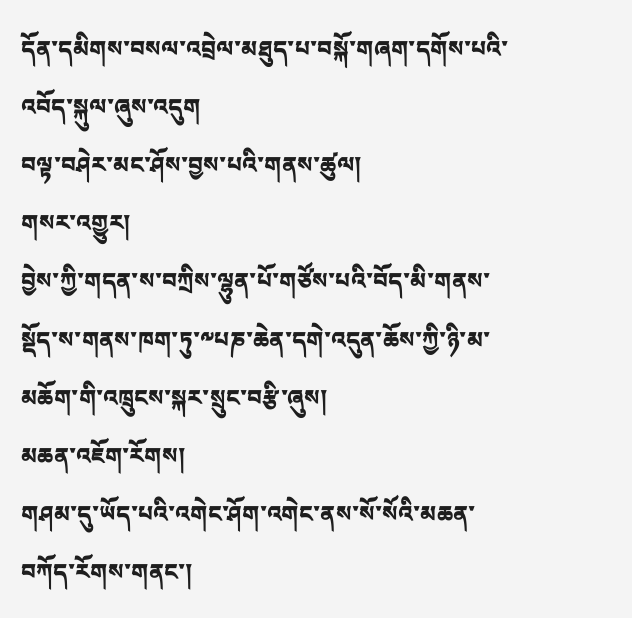དོན་དམིགས་བསལ་འབྲེལ་མཐུད་པ་བསྐོ་གཞག་དགོས་པའི་འབོད་སྐུལ་ཞུས་འདུག
བལྟ་བཤེར་མང་ཤོས་བྱས་པའི་གནས་ཚུལ།
གསར་འགྱུར།
བྱེས་ཀྱི་གདན་ས་བཀྲིས་ལྷུན་པོ་གཙོས་པའི་བོད་མི་གནས་སྡོད་ས་གནས་ཁག་ཏུ་༸པཎ་ཆེན་དགེ་འདུན་ཆོས་ཀྱི་ཉི་མ་མཆོག་གི་འཁྲུངས་སྐར་སྲུང་བརྩི་ཞུས།
མཆན་འཇོག་རོགས།
གཤམ་དུ་ཡོད་པའི་འགེང་ཤོག་འགེང་ནས་སོ་སོའི་མཆན་བཀོད་རོགས་གནང་།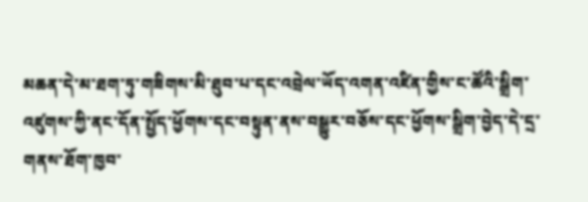མཆན་དེ་མ་ཐག་ཏུ་གཟིགས་མི་ཐུབ་པ་དང་འབྲེལ་ཡོད་འགན་འཛིན་གྱིས་ང་ཚོའི་སྒྲིག་འཛུགས་ཀྱི་ནང་དོན་སྤྱོད་ཕྱོགས་དང་བསྟུན་ནས་བསྒྱུར་བཅོས་དང་ཕྱོགས་སྒྲིག་བྱེད་དེ་དྲ་གནས་ཐོག་ཁྱབ་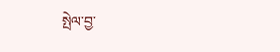སྤེལ་བྱ་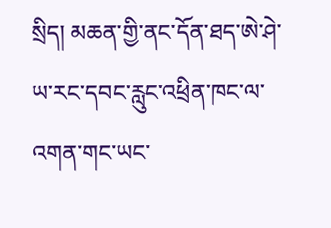སྲིད། མཆན་གྱི་ནང་དོན་ཐད་ཨེ་ཤེ་ཡ་རང་དབང་རླུང་འཕྲིན་ཁང་ལ་འགན་གང་ཡང་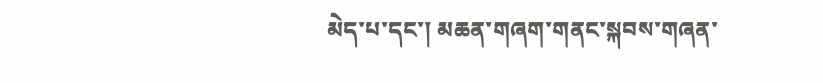མེད་པ་དང་། མཆན་གཞག་གནང་སྐབས་གཞན་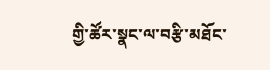གྱི་ཚོར་སྣང་ལ་བརྩི་མཐོང་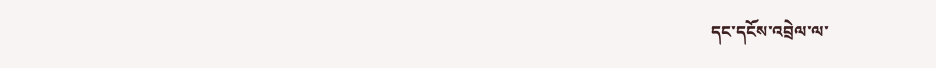དང་དངོས་འབྲེལ་ལ་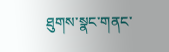ཐུགས་སྣང་གནང་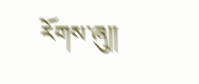རོགས་ཞུ༎